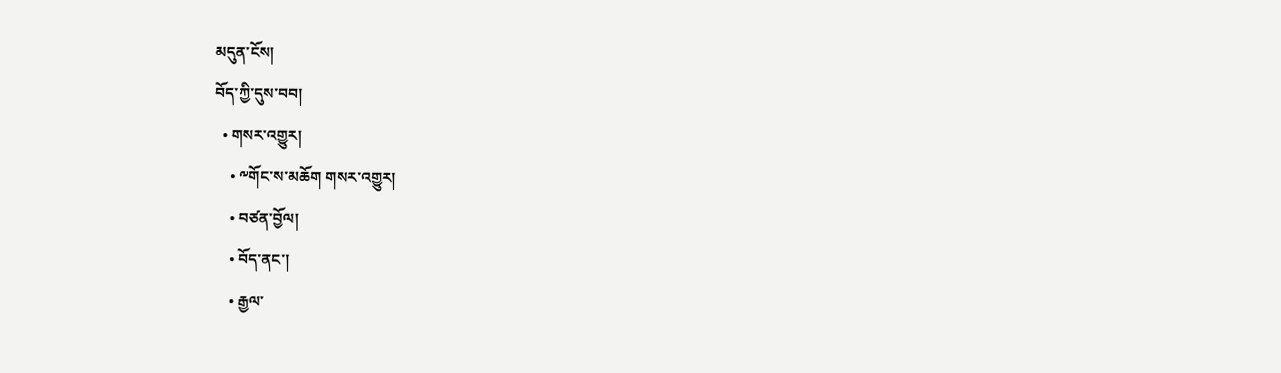མདུན་ངོས།
བོད་ཀྱི་དུས་བབ།
  • གསར་འགྱུར།
    • ༸གོང་ས་མཆོག གསར་འགྱུར།
    • བཙན་བྱོལ།
    • བོད་ནང་།
    • རྒྱལ་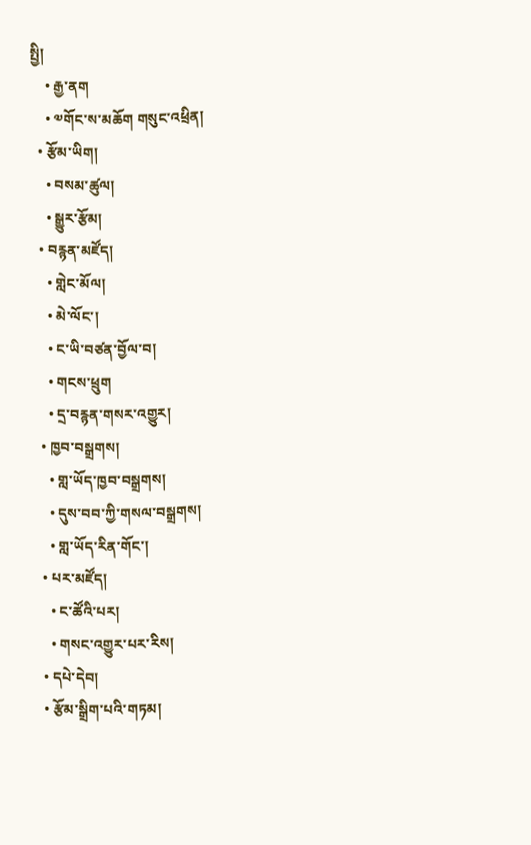སྤྱི།
    • རྒྱ་ནག
    • ༧གོང་ས་མཆོག གསུང་འཕྲིན།
  • རྩོམ་ཡིག།
    • བསམ་ཚུལ།
    • སྒྱུར་རྩོམ།
  • བརྙན་མཛོད།
    • གླེང་མོལ།
    • མེ་ལོང་།
    • ང་ཡི་བཙན་བྱོལ་བ།
    • གངས་ཕྲུག
    • དྲ་བརྙན་གསར་འགྱུར།
  • ཁྱབ་བསྒྲགས།
    • གླ་ཡོད་ཁྱབ་བསྒྲགས།
    • དུས་བབ་ཀྱི་གསལ་བསྒྲགས།
    • གླ་ཡོད་རིན་གོང་།
  • པར་མཛོད།
    • ང་ཚོའི་པར།
    • གསང་འགྱུར་པར་རིས།
  • དཔེ་དེབ།
  • རྩོམ་སྒྲིག་པའི་གཏམ།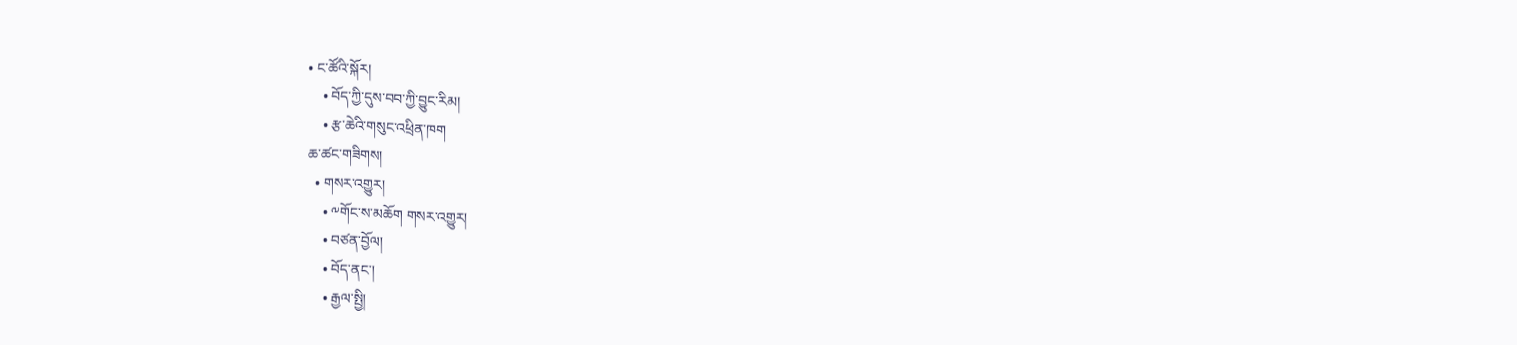• ང་ཚོའི་སྐོར།
    • བོད་ཀྱི་དུས་བབ་ཀྱི་བྱུང་རིམ།
    • རྩ་ཆེའི་གསུང་འཕྲིན་ཁག
ཆ་ཚང་གཟིགས།
  • གསར་འགྱུར།
    • ༸གོང་ས་མཆོག གསར་འགྱུར།
    • བཙན་བྱོལ།
    • བོད་ནང་།
    • རྒྱལ་སྤྱི།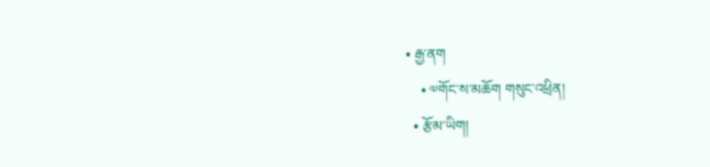• རྒྱ་ནག
    • ༧གོང་ས་མཆོག གསུང་འཕྲིན།
  • རྩོམ་ཡིག།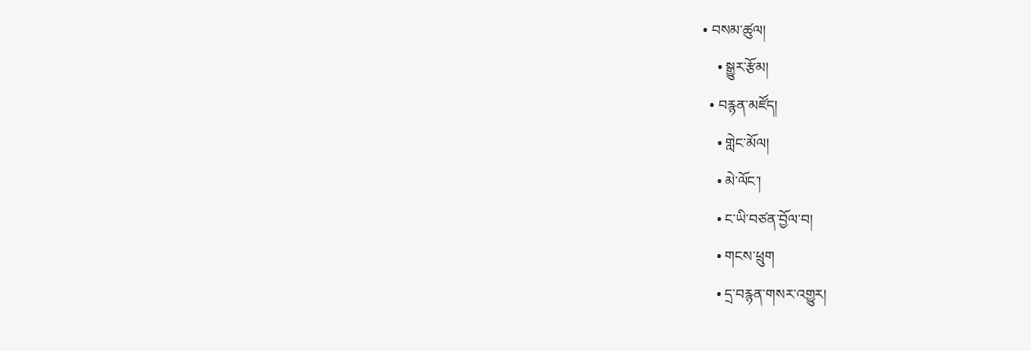• བསམ་ཚུལ།
    • སྒྱུར་རྩོམ།
  • བརྙན་མཛོད།
    • གླེང་མོལ།
    • མེ་ལོང་།
    • ང་ཡི་བཙན་བྱོལ་བ།
    • གངས་ཕྲུག
    • དྲ་བརྙན་གསར་འགྱུར།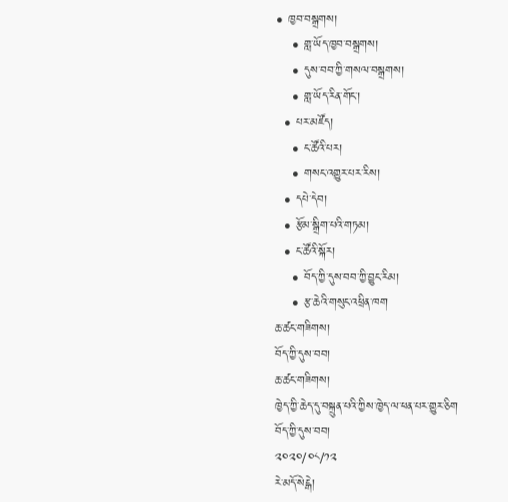• ཁྱབ་བསྒྲགས།
    • གླ་ཡོད་ཁྱབ་བསྒྲགས།
    • དུས་བབ་ཀྱི་གསལ་བསྒྲགས།
    • གླ་ཡོད་རིན་གོང་།
  • པར་མཛོད།
    • ང་ཚོའི་པར།
    • གསང་འགྱུར་པར་རིས།
  • དཔེ་དེབ།
  • རྩོམ་སྒྲིག་པའི་གཏམ།
  • ང་ཚོའི་སྐོར།
    • བོད་ཀྱི་དུས་བབ་ཀྱི་བྱུང་རིམ།
    • རྩ་ཆེའི་གསུང་འཕྲིན་ཁག
ཆ་ཚང་གཟིགས།
བོད་ཀྱི་དུས་བབ།
ཆ་ཚང་གཟིགས།
ཁྱེད་ཀྱི་ཆེད་དུ་བསྐྲུན་པའི་ཀྱིས་ཁྱེད་ལ་ཕན་པར་གྱུར་ཅིག
བོད་ཀྱི་དུས་བབ།
༢༠༢༠/༠༨/༡༢
རེ་མདོ་སེངྒེ།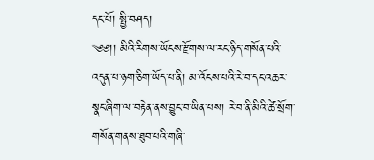དང་པོ། སྤྱི་བཤད།
༄༅།། མིའི་རིགས་ཡོངས་རྫོགས་ལ་རང་ཉིད་གསོན་པའི་འདུན་པ་ཉག་ཅིག་ཡོད་པ་ནི། མ་འོངས་པའི་རེ་བ་དང་འཆར་སྣང་ཞིག་ལ་བརྟེན་ནས་བྱུང་བ་ཡིན་པས། རེ་བ་ནི་མིའི་ཚེ་སྲོག་གསོན་གནས་ཐུབ་པའི་གཞི་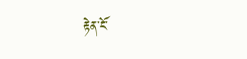རྟེན་ངོ་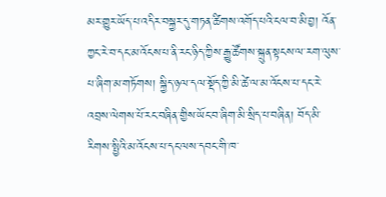མར་གྱུར་ཡོད་པ་འདིར་བསྐྱར་དུ་གཏན་ཚིགས་འགོད་པའི་ངལ་བ་མི་བྱ། འོན་ཀྱང་རེ་བ་དང་མ་འོངས་པ་ནི་རང་ཉིད་ཀྱིས་རྒྱུ་ཚོགས་སྐྲུན་སྟངས་ལ་རག་ལུས་པ་ཞིག་མ་གཏོགས། སྐྱིད་ཉལ་དལ་སྡོད་ཀྱི་མི་ཚེ་ལ་མ་འོངས་པ་དང་རེ་འབྲས་ལེགས་པོ་རང་བཞིན་གྱིས་ཡོང་བ་ཞིག་མི་སྲིད་པ་བཞིན། བོད་མི་རིགས་སྤྱིའི་མ་འོངས་པ་དང་ལས་དབང་གི་ཁ་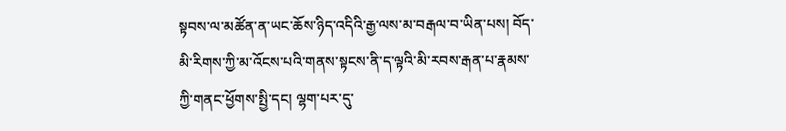སྟབས་ལ་མཚོན་ན་ཡང་ཆོས་ཉིད་འདིའི་རྒྱ་ལས་མ་བརྒལ་བ་ཡིན་པས། བོད་མི་རིགས་ཀྱི་མ་འོངས་པའི་གནས་སྟངས་ནི་ད་ལྟའི་མི་རབས་རྒན་པ་རྣམས་ཀྱི་གནང་ཕྱོགས་སྤྱི་དང། ལྷག་པར་དུ་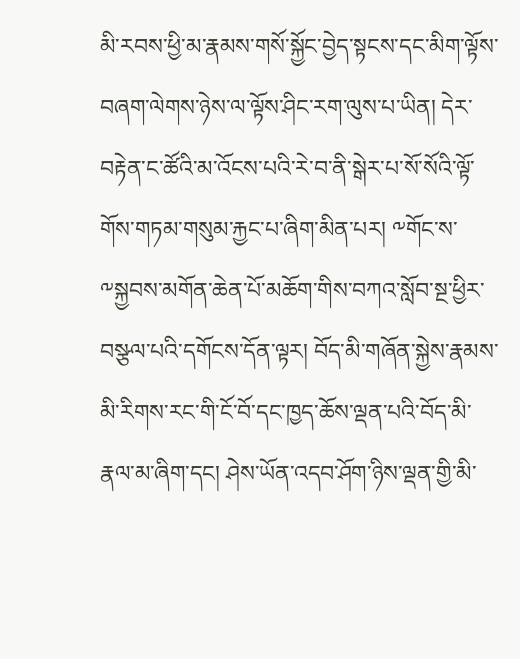མི་རབས་ཕྱི་མ་རྣམས་གསོ་སྐྱོང་བྱེད་སྟངས་དང་མིག་ལྟོས་བཞག་ལེགས་ཉེས་ལ་ལྟོས་ཤིང་རག་ལུས་པ་ཡིན། དེར་བརྟེན་ང་ཚོའི་མ་འོངས་པའི་རེ་བ་ནི་སྒེར་པ་སོ་སོའི་ལྟོ་གོས་གཏམ་གསུམ་རྐྱང་པ་ཞིག་མིན་པར། ༸གོང་ས་༸སྐྱབས་མགོན་ཆེན་པོ་མཆོག་གིས་བཀའ་སློབ་སྔ་ཕྱིར་བསྩལ་པའི་དགོངས་དོན་ལྟར། བོད་མི་གཞོན་སྐྱེས་རྣམས་མི་རིགས་རང་གི་ངོ་བོ་དང་ཁྱད་ཆོས་ལྡན་པའི་བོད་མི་རྣལ་མ་ཞིག་དང། ཤེས་ཡོན་འདབ་ཤོག་ཉིས་ལྡན་གྱི་མི་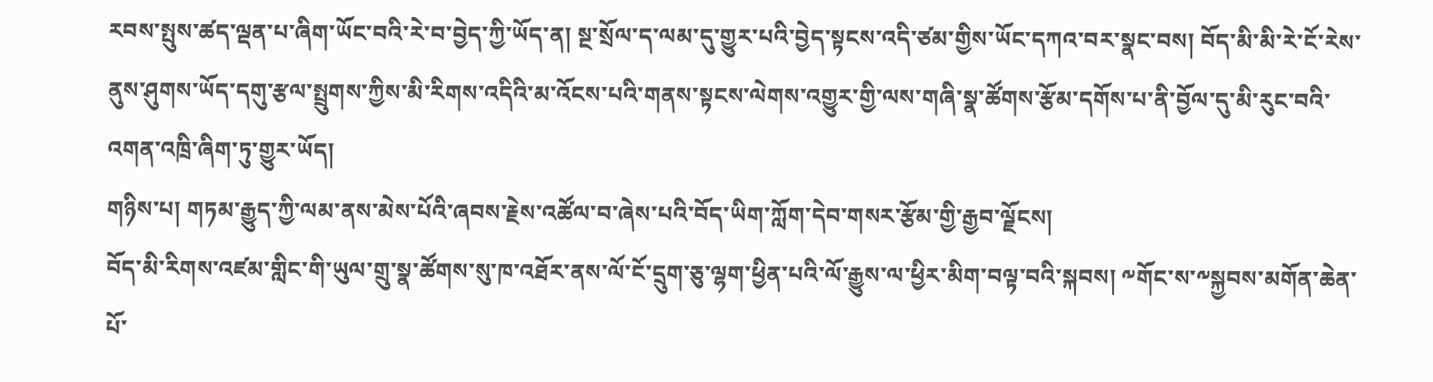རབས་སྤུས་ཚད་ལྡན་པ་ཞིག་ཡོང་བའི་རེ་བ་བྱེད་ཀྱི་ཡོད་ན། སྔ་སྲོལ་ད་ལམ་དུ་གྱུར་པའི་བྱེད་སྟངས་འདི་ཙམ་གྱིས་ཡོང་དཀའ་བར་སྣང་བས། བོད་མི་མི་རེ་ངོ་རེས་ནུས་ཤུགས་ཡོད་དགུ་རྩལ་སྤྲུགས་ཀྱིས་མི་རིགས་འདིའི་མ་འོངས་པའི་གནས་སྟངས་ལེགས་འགྱུར་གྱི་ལས་གཞི་སྣ་ཚོགས་རྩོམ་དགོས་པ་ནི་བྱོལ་དུ་མི་རུང་བའི་འགན་འཁྲི་ཞིག་ཏུ་གྱུར་ཡོད།
གཉིས་པ། གཏམ་རྒྱུད་ཀྱི་ལམ་ནས་མེས་པོའི་ཞབས་རྗེས་འཚོལ་བ་ཞེས་པའི་བོད་ཡིག་ཀློག་དེབ་གསར་རྩོམ་གྱི་རྒྱབ་ལྗོངས།
བོད་མི་རིགས་འཛམ་གླིང་གི་ཡུལ་གྲུ་སྣ་ཚོགས་སུ་ཁ་འཐོར་ནས་ལོ་ངོ་དྲུག་ཅུ་ལྷག་ཕྱིན་པའི་ལོ་རྒྱུས་ལ་ཕྱིར་མིག་བལྟ་བའི་སྐབས། ༸གོང་ས་༸སྐྱབས་མགོན་ཆེན་པོ་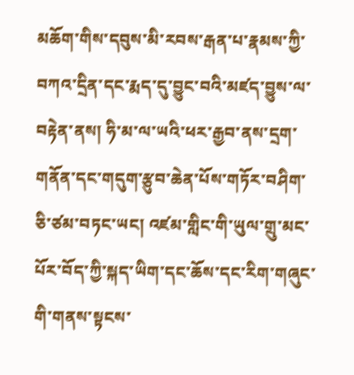མཆོག་གིས་དབུས་མི་རབས་རྒན་པ་རྣམས་ཀྱི་བཀའ་དྲིན་དང་རྨད་དུ་བྱུང་བའི་མཛད་བྱུས་ལ་བརྟེན་ནས། ཧི་མ་ལ་ཡའི་ཕར་རྒྱབ་ནས་དྲག་གནོན་དང་གདུག་རྩུབ་ཆེན་པོས་གཏོར་བཤིག་ཅི་ཙམ་བཏང་ཡང། འཛམ་གླིང་གི་ཡུལ་གྲུ་མང་པོར་བོད་ཀྱི་སྐད་ཡིག་དང་ཆོས་དང་རིག་གཞུང་གི་གནས་སྟངས་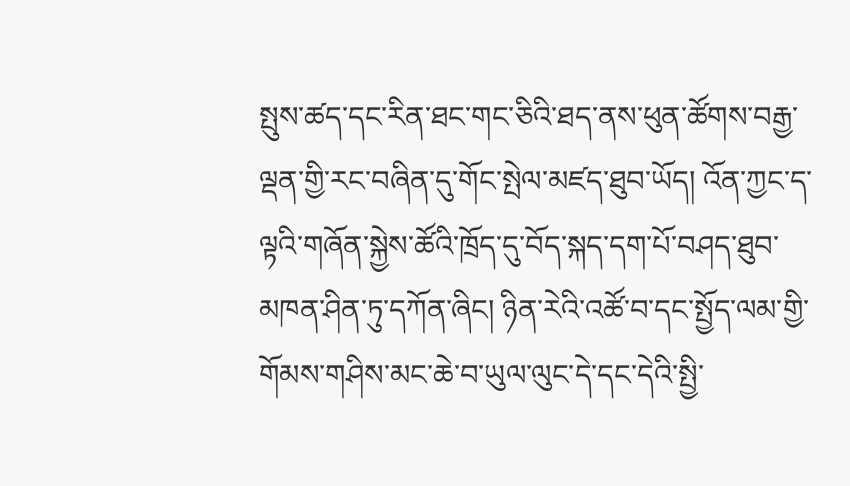སྤུས་ཚད་དང་རིན་ཐང་གང་ཅིའི་ཐད་ནས་ཕུན་ཚོགས་བརྒྱ་ལྡན་གྱི་རང་བཞིན་དུ་གོང་སྤེལ་མཛད་ཐུབ་ཡོད། འོན་ཀྱང་ད་ལྟའི་གཞོན་སྐྱེས་ཚོའི་ཁྲོད་དུ་བོད་སྐད་དག་པོ་བཤད་ཐུབ་མཁན་ཤིན་ཏུ་དཀོན་ཞིང། ཉིན་རེའི་འཚོ་བ་དང་སྤྱོད་ལམ་གྱི་གོམས་གཤིས་མང་ཆེ་བ་ཡུལ་ལུང་དེ་དང་དེའི་སྤྱི་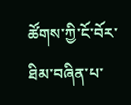ཚོགས་ཀྱི་ངོ་བོར་ཐིམ་བཞིན་པ་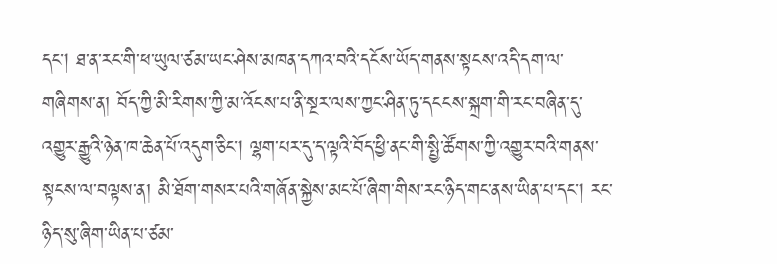དང། ཐ་ན་རང་གི་ཕ་ཡུལ་ཙམ་ཡང་ཤེས་མཁན་དཀའ་བའི་དངོས་ཡོད་གནས་སྟངས་འདི་དག་ལ་གཞིགས་ན། བོད་ཀྱི་མི་རིགས་ཀྱི་མ་འོངས་པ་ནི་སྔར་ལས་ཀྱང་ཤིན་ཏུ་དངངས་སྐྲག་གི་རང་བཞིན་དུ་འགྱུར་རྒྱུའི་ཉེན་ཁ་ཆེན་པོ་འདུག་ཅིང། ལྷག་པར་དུ་ད་ལྟའི་བོད་ཕྱི་ནང་གི་སྤྱི་ཚོགས་ཀྱི་འགྱུར་བའི་གནས་སྟངས་ལ་བལྟས་ན། མི་ཐོག་གསར་པའི་གཞོན་སྐྱེས་མང་པོ་ཞིག་གིས་རང་ཉིད་གང་ནས་ཡིན་པ་དང། རང་ཉིད་སུ་ཞིག་ཡིན་པ་ཙམ་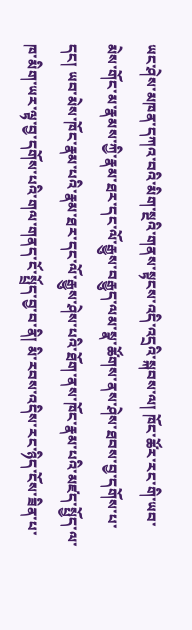ཡང་ཤེས་མཁན་དཀའ་བའི་མིག་སྔའི་གནས་སྟངས་འདི་འདྲའི་སྐབས་ལ། ཁོང་ཚོར་རང་གི་ཡབ་མེས་གོང་མ་རྣམས་ཀྱི་རྣམ་ཐར་དང་ལོ་རྒྱུས་བརྒྱུད་ལམ་སྣ་ཚོགས་ནས་ཤེས་ཐབས་བྱ་དགོས་པ་དང། ཡབ་མེས་ཁོང་རྣམ་པའི་རྣམ་ཐར་དང་ལོ་རྒྱུས་ཤེས་པའི་ཐོག་ནས་ཁོང་རྣམ་པའི་མཛད་སྤྱོད་ལ་ཁ་མིག་ཡར་ལྟ་བྱ་དགོས་པའི་གལ་གནད་ངོ་སྤྲོད་བྱ་བ་ནི། མི་རབས་འདིས་རང་ཉིད་ངོས་ཟིན་པ་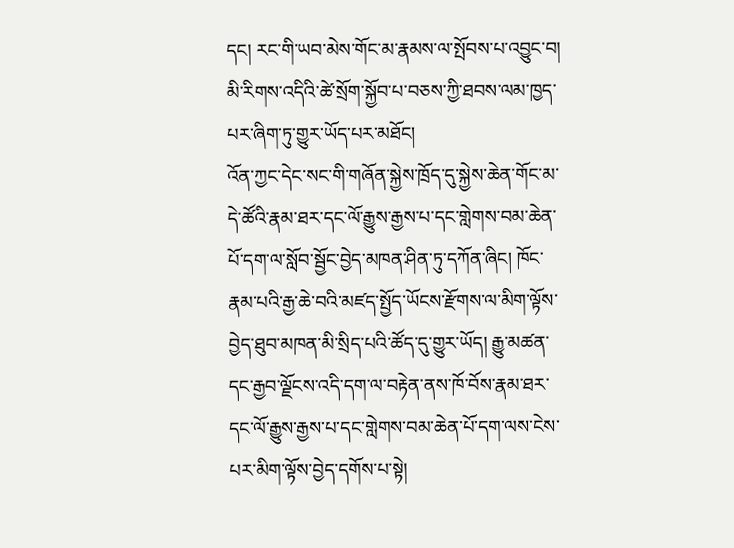དང། རང་གི་ཡབ་མེས་གོང་མ་རྣམས་ལ་སྤོབས་པ་འབྱུང་བ། མི་རིགས་འདིའི་ཚེ་སྲོག་སྐྱོབ་པ་བཅས་ཀྱི་ཐབས་ལམ་ཁྱད་པར་ཞིག་ཏུ་གྱུར་ཡོད་པར་མཐོང།
འོན་ཀྱང་དེང་སང་གི་གཞོན་སྐྱེས་ཁྲོད་དུ་སྐྱེས་ཆེན་གོང་མ་དེ་ཚོའི་རྣམ་ཐར་དང་ལོ་རྒྱུས་རྒྱས་པ་དང་གླེགས་བམ་ཆེན་པོ་དག་ལ་སློབ་སྦྱོང་བྱེད་མཁན་ཤིན་ཏུ་དཀོན་ཞིང། ཁོང་རྣམ་པའི་རྒྱ་ཆེ་བའི་མཛད་སྤྱོད་ཡོངས་རྫོགས་ལ་མིག་ལྟོས་བྱེད་ཐུབ་མཁན་མི་སྲིད་པའི་ཚོད་དུ་གྱུར་ཡོད། རྒྱུ་མཚན་དང་རྒྱབ་ལྗོངས་འདི་དག་ལ་བརྟེན་ནས་ཁོ་བོས་རྣམ་ཐར་དང་ལོ་རྒྱུས་རྒྱས་པ་དང་གླེགས་བམ་ཆེན་པོ་དག་ལས་ངེས་པར་མིག་ལྟོས་བྱེད་དགོས་པ་སྟེ།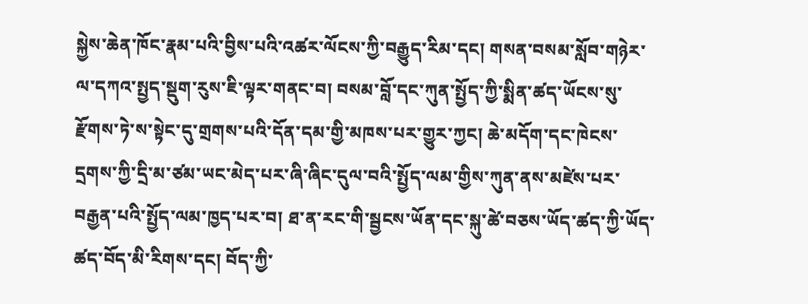སྐྱེས་ཆེན་ཁོང་རྣམ་པའི་བྱིས་པའི་འཚར་ལོངས་ཀྱི་བརྒྱུད་རིམ་དང། གསན་བསམ་སློབ་གཉེར་ལ་དཀའ་སྤྱད་སྡུག་རུས་ཇི་ལྟར་གནང་བ། བསམ་བློ་དང་ཀུན་སྤྱོད་ཀྱི་སྨིན་ཚད་ཡོངས་སུ་རྫོགས་ཏེ་ས་སྟེང་དུ་གྲགས་པའི་དོན་དམ་གྱི་མཁས་པར་གྱུར་ཀྱང། ཆེ་མདོག་དང་ཁེངས་དྲགས་ཀྱི་དྲི་མ་ཙམ་ཡང་མེད་པར་ཞི་ཞིང་དུལ་བའི་སྤྱོད་ལམ་གྱིས་ཀུན་ནས་མཛེས་པར་བརྒྱན་པའི་སྤྱོད་ལམ་ཁྱད་པར་བ། ཐ་ན་རང་གི་སྦྱངས་ཡོན་དང་སྐུ་ཚེ་བཅས་ཡོད་ཚད་ཀྱི་ཡོད་ཚད་བོད་མི་རིགས་དང། བོད་ཀྱི་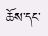ཆོས་དང་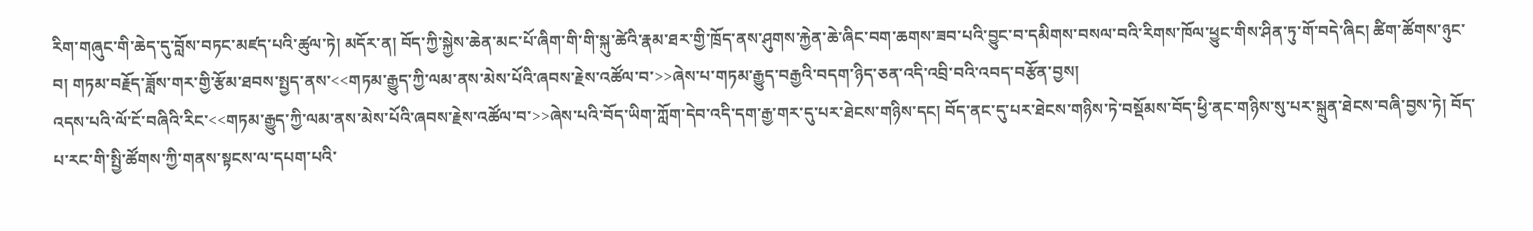རིག་གཞུང་གི་ཆེད་དུ་བློས་བཏང་མཛད་པའི་ཚུལ་ཏེ། མདོར་ན། བོད་ཀྱི་སྐྱེས་ཆེན་མང་པོ་ཞིག་གི་གི་སྐུ་ཚེའི་རྣམ་ཐར་གྱི་ཁྲོད་ནས་ཤུགས་རྐྱེན་ཆེ་ཞིང་བག་ཆགས་ཟབ་པའི་བྱུང་བ་དམིགས་བསལ་བའི་རིགས་ཁོལ་ཕྱུང་གིས་ཤིན་ཏུ་གོ་བདེ་ཞིང། ཚིག་ཚོགས་ཉུང་བ། གཏམ་བརྗོད་ཟློས་གར་གྱི་རྩོམ་ཐབས་སྤྱད་ནས་<<གཏམ་རྒྱུད་ཀྱི་ལམ་ནས་མེས་པོའི་ཞབས་རྗེས་འཚོལ་བ་>>ཞེས་པ་གཏམ་རྒྱུད་བརྒྱའི་བདག་ཉིད་ཅན་འདི་འབྲི་བའི་འབད་བརྩོན་བྱས།
འདས་པའི་ལོ་ངོ་བཞིའི་རིང་<<གཏམ་རྒྱུད་ཀྱི་ལམ་ནས་མེས་པོའི་ཞབས་རྗེས་འཚོལ་བ་>>ཞེས་པའི་བོད་ཡིག་ཀློག་དེབ་འདི་དག་རྒྱ་གར་དུ་པར་ཐེངས་གཉིས་དང། བོད་ནང་དུ་པར་ཐེངས་གཉིས་ཏེ་བསྡོམས་བོད་ཕྱི་ནང་གཉིས་སུ་པར་སྐྲུན་ཐེངས་བཞི་བྱས་ཏེ། བོད་པ་རང་གི་སྤྱི་ཚོགས་ཀྱི་གནས་སྟངས་ལ་དཔག་པའི་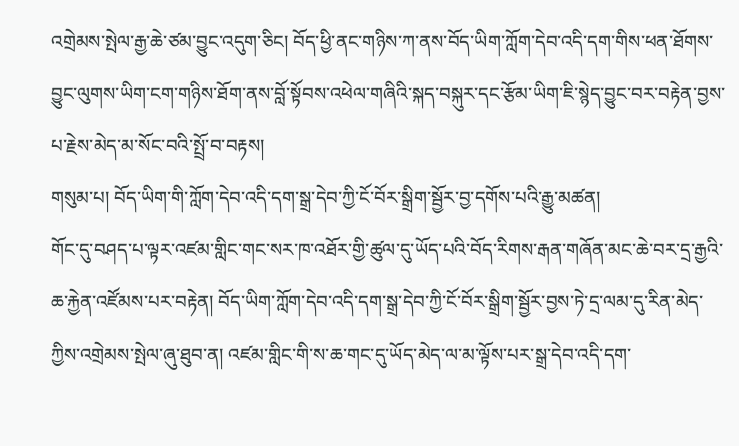འགྲེམས་སྤེལ་རྒྱ་ཆེ་ཙམ་བྱུང་འདུག་ཅིང། བོད་ཕྱི་ནང་གཉིས་ཀ་ནས་བོད་ཡིག་ཀློག་དེབ་འདི་དག་གིས་ཕན་ཐོགས་བྱུང་ལུགས་ཡིག་ངག་གཉིས་ཐོག་ནས་བློ་སྟོབས་འཕེལ་གཞིའི་སྐད་བསྐུར་དང་རྩོམ་ཡིག་ཇི་སྙེད་བྱུང་བར་བརྟེན་བྱས་པ་རྗེས་མེད་མ་སོང་བའི་སྤྲོ་བ་བརྟས།
གསུམ་པ། བོད་ཡིག་གི་ཀློག་དེབ་འདི་དག་སྒྲ་དེབ་ཀྱི་ངོ་བོར་སྒྲིག་སྦྱོར་བྱ་དགོས་པའི་རྒྱུ་མཚན།
གོང་དུ་བཤད་པ་ལྟར་འཛམ་གླིང་གང་སར་ཁ་འཐོར་གྱི་ཚུལ་དུ་ཡོད་པའི་བོད་རིགས་རྒན་གཞོན་མང་ཆེ་བར་དྲ་རྒྱའི་ཆ་རྐྱེན་འཛོམས་པར་བརྟེན། བོད་ཡིག་ཀློག་དེབ་འདི་དག་སྒྲ་དེབ་ཀྱི་ངོ་བོར་སྒྲིག་སྦྱོར་བྱས་ཏེ་དྲ་ལམ་དུ་རིན་མེད་ཀྱིས་འགྲེམས་སྤེལ་ཞུ་ཐུབ་ན། འཛམ་གླིང་གི་ས་ཆ་གང་དུ་ཡོད་མེད་ལ་མ་ལྟོས་པར་སྒྲ་དེབ་འདི་དག་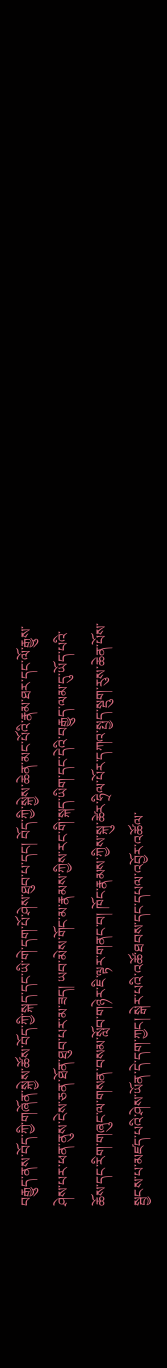བརྒྱུད་ནས་བོད་ཀྱི་གཞོན་སྐྱེས་ཚོས་བོད་ཀྱི་སྐད་དང་ཡི་གེ་དག་པོ་ཤེས་ཐུབ་པ་དང། བོད་ཀྱི་སྐྱེས་ཆེན་མང་པོའི་རྣམ་ཐར་དང་ལོ་རྒྱུས་ཤེས་པར་ཕན་ནུས་ངེས་ཅན་ཐོན་ཐུབ་པར་མ་ཟད། ཡབ་མེས་གོང་མ་རྣམས་ཀྱིས་རང་གི་སྐད་ཡིག་དང་དེའི་བརྒྱུད་ལམ་དུ་ཡོད་པའི་ཆོས་དང་རིག་གཞུང་ལ་གསན་བསམ་སློབ་གཉེར་ཇི་ལྟར་གནང་བ། ཁོང་རྣམས་ཀྱིས་སྐུ་ཚེར་ཧྲིལ་པོར་དཀའ་སྤྱད་སྡུག་རུས་ཆེན་པོས་སྦྱངས་པ་མཛད་པའི་ཤེས་ཡོན་དེ་དག་ཀྱང། སྒེར་པའི་འཚོ་ཐབས་དང་དཔལ་འབྱོར་འཚོལ་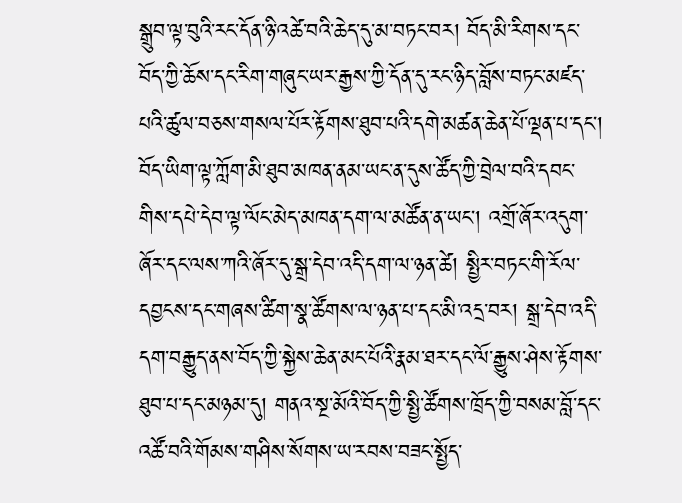སྒྲུབ་ལྟ་བུའི་རང་དོན་ཉི་འཚེ་བའི་ཆེད་དུ་མ་བཏང་བར། བོད་མི་རིགས་དང་བོད་ཀྱི་ཆོས་དང་རིག་གཞུང་ཡར་རྒྱས་ཀྱི་དོན་དུ་རང་ཉིད་བློས་བཏང་མཛད་པའི་ཚུལ་བཅས་གསལ་པོར་རྟོགས་ཐུབ་པའི་དགེ་མཚན་ཆེན་པོ་ལྡན་པ་དང།
བོད་ཡིག་ལྟ་ཀློག་མི་ཐུབ་མཁན་ནམ་ཡང་ན་དུས་ཚོད་ཀྱི་བྲེལ་བའི་དབང་གིས་དཔེ་དེབ་ལྟ་ལོང་མེད་མཁན་དག་ལ་མཚོན་ན་ཡང། འགྲོ་ཞོར་འདུག་ཞོར་དང་ལས་ཀའི་ཞོར་དུ་སྒྲ་དེབ་འདི་དག་ལ་ཉན་ཚེ། སྤྱིར་བཏང་གི་རོལ་དབྱངས་དང་གཞས་ཚིག་སྣ་ཚོགས་ལ་ཉན་པ་དང་མི་འདྲ་བར། སྒྲ་དེབ་འདི་དག་བརྒྱུད་ནས་བོད་ཀྱི་སྐྱེས་ཆེན་མང་པོའི་རྣམ་ཐར་དང་ལོ་རྒྱུས་ཤེས་རྟོགས་ཐུབ་པ་དང་མཉམ་དུ། གནའ་སྔ་མོའི་བོད་ཀྱི་སྤྱི་ཚོགས་ཁྲོད་ཀྱི་བསམ་བློ་དང་འཚོ་བའི་གོམས་གཤིས་སོགས་ཡ་རབས་བཟང་སྤྱོད་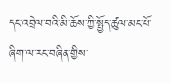དང་འབྲེལ་བའི་མི་ཆོས་ཀྱི་སྤྱོད་ཚུལ་མང་པོ་ཞིག་ལ་རང་བཞིན་གྱིས་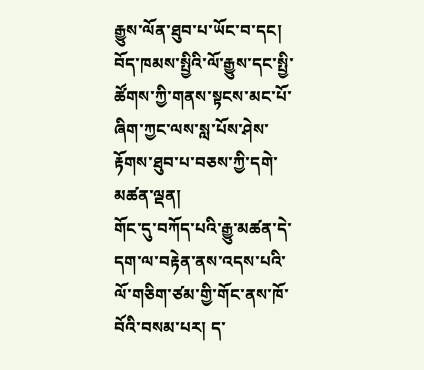རྒྱུས་ལོན་ཐུབ་པ་ཡོང་བ་དང། བོད་ཁམས་སྤྱིའི་ལོ་རྒྱུས་དང་སྤྱི་ཚོགས་ཀྱི་གནས་སྟངས་མང་པོ་ཞིག་ཀྱང་ལས་སླ་པོས་ཤེས་རྟོགས་ཐུབ་པ་བཅས་ཀྱི་དགེ་མཚན་ལྡན།
གོང་དུ་བཀོད་པའི་རྒྱུ་མཚན་དེ་དག་ལ་བརྟེན་ནས་འདས་པའི་ལོ་གཅིག་ཙམ་གྱི་གོང་ནས་ཁོ་བོའི་བསམ་པར། ད་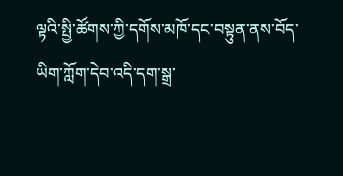ལྟའི་སྤྱི་ཚོགས་ཀྱི་དགོས་མཁོ་དང་བསྟུན་ནས་བོད་ཡིག་ཀློག་དེབ་འདི་དག་སྒྲ་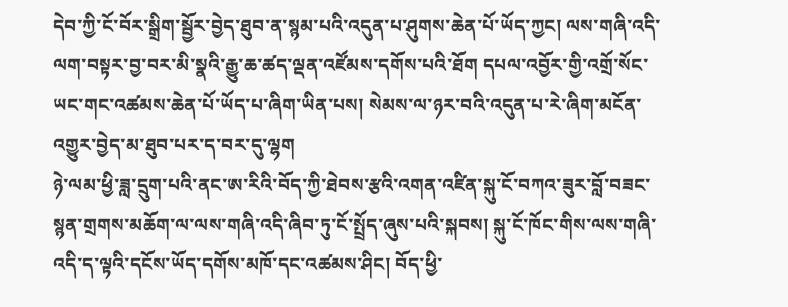དེབ་ཀྱི་ངོ་བོར་སྒྲིག་སྦྱོར་བྱེད་ཐུབ་ན་སྙམ་པའི་འདུན་པ་ཤུགས་ཆེན་པོ་ཡོད་ཀྱང། ལས་གཞི་འདི་ལག་བསྟར་བྱ་བར་མི་སྣའི་རྒྱུ་ཆ་ཚད་ལྡན་འཛོམས་དགོས་པའི་ཐོག དཔལ་འབྱོར་གྱི་འགྲོ་སོང་ཡང་གང་འཚམས་ཆེན་པོ་ཡོད་པ་ཞིག་ཡིན་པས། སེམས་ལ་ཉར་བའི་འདུན་པ་རེ་ཞིག་མངོན་འགྱུར་བྱེད་མ་ཐུབ་པར་ད་བར་དུ་ལྷག
ཉེ་ལམ་ཕྱི་ཟླ་དྲུག་པའི་ནང་ཨ་རིའི་བོད་ཀྱི་ཐེབས་རྩའི་འགན་འཛིན་སྐུ་ངོ་བཀའ་ཟུར་བློ་བཟང་སྙན་གྲགས་མཆོག་ལ་ལས་གཞི་འདི་ཞིབ་ཏུ་ངོ་སྤྲོད་ཞུས་པའི་སྐབས། སྐུ་ངོ་ཁོང་གིས་ལས་གཞི་འདི་ད་ལྟའི་དངོས་ཡོད་དགོས་མཁོ་དང་འཚམས་ཤིང། བོད་ཕྱི་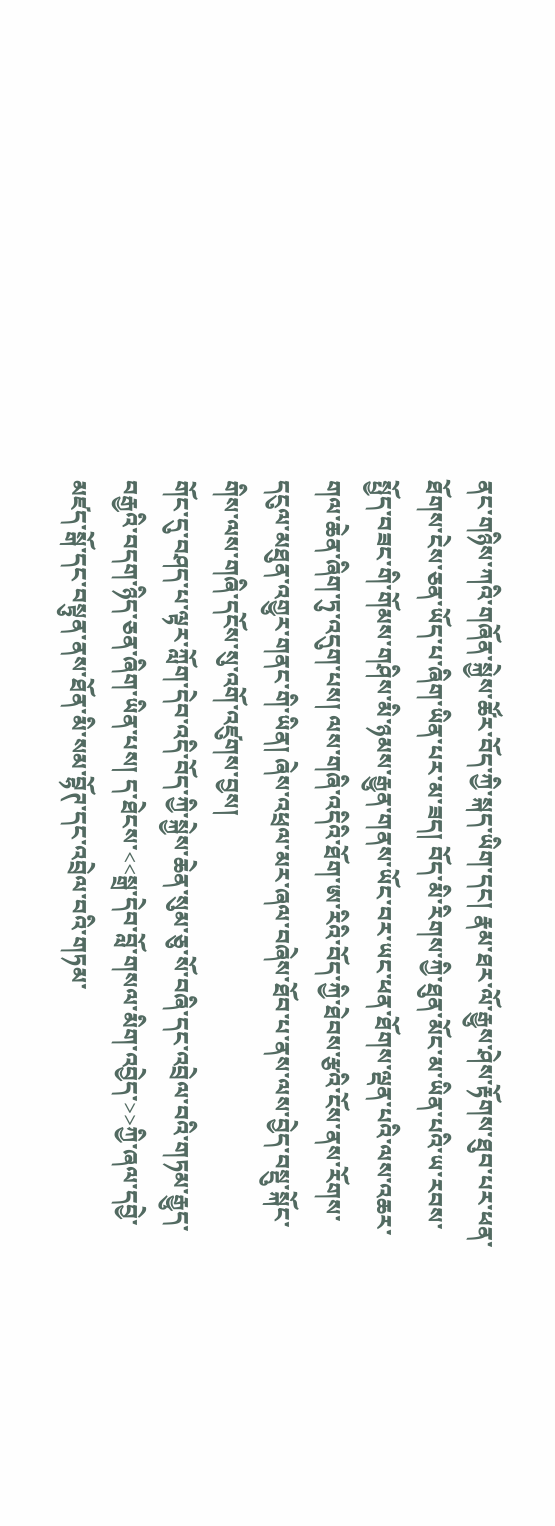ནང་གཉིས་ཀའི་གཞོན་སྐྱེས་ཚོར་བོད་ཀྱི་སྐད་ཡིག་དང། རྣམ་ཐར་ལོ་རྒྱུས་ཤེས་རྟོགས་ཐུབ་པར་ཕན་ཐོགས་ངེས་ཅན་ཡོད་པ་ཞིག་ཡིན་པར་མ་ཟད། བོད་མི་རིགས་ཀྱི་ཐུན་མོང་མ་ཡིན་པའི་ཡ་རབས་སྤྱོད་བཟང་གི་གོམས་གཤིས་མི་ཉམས་རྒྱུན་གནས་ཡོང་བར་ཡང་ཕན་ཐོགས་ལྡན་པའི་ལས་འཆར་གལ་ཆེན་ཞིག་ཏུ་འདུག་པས། ལས་གཞི་འདིའི་ཐོག་ཨ་རིའི་བོད་ཀྱི་ཐེབས་རྩའི་ངོས་ནས་རོགས་དངུལ་མཐུན་འགྱུར་གནང་གི་ཡིན། ཞེས་འཕྲལ་མར་ཞལ་བཞེས་ཐོབ་པ་ནས་ལས་བྱེད་བསྡུ་སྐོང་གིས་ལས་གཞི་དངོས་སུ་འགོ་འཛུགས་བྱས།
གོང་དུ་བཤད་པ་ལྟར་ཀློག་དེབ་འདི་བོད་ཀྱི་སྐྱེས་ཆེན་སུམ་ཅུ་སོ་བཞི་དང་འབྲེལ་བའི་གཏམ་རྒྱུད་བརྒྱའི་བདག་ཉིད་ཅན་ཞིག་ཡིན་པས། ད་ཐེངས་<<སྒྲ་དེབ་བློ་གསལ་མིག་འབྱེད་>>ཀྱི་ཞལ་དབྱེ་མཛད་སྒོ་དང་བསྟུན་ནས་ཐོན་མི་སམ་བྷོཊ་དང་འབྲེལ་བའི་གཏམ་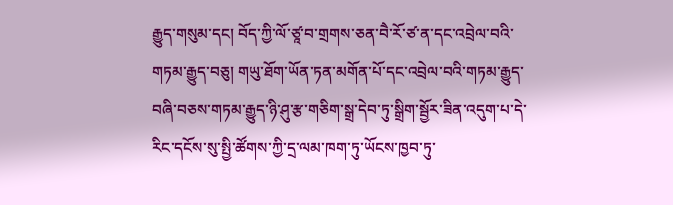རྒྱུད་གསུམ་དང། བོད་ཀྱི་ལོ་ཙཱ་བ་གྲགས་ཅན་བཻ་རོ་ཙ་ན་དང་འབྲེལ་བའི་གཏམ་རྒྱུད་བཅུ། གཡུ་ཐོག་ཡོན་ཏན་མགོན་པོ་དང་འབྲེལ་བའི་གཏམ་རྒྱུད་བཞི་བཅས་གཏམ་རྒྱུད་ཉི་ཤུ་རྩ་གཅིག་སྒྲ་དེབ་ཏུ་སྒྲིག་སྦྱོར་ཟིན་འདུག་པ་དེ་རིང་དངོས་སུ་སྤྱི་ཚོགས་ཀྱི་དྲ་ལམ་ཁག་ཏུ་ཡོངས་ཁྱབ་ཏུ་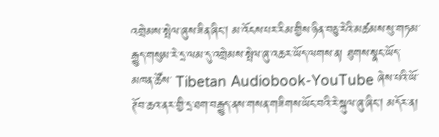འགྲེམས་སྤེལ་ཞུས་ཟིན་ཞིང། མ་འོངས་པར་རིམ་གྱིས་ཉིན་བཅུ་རེའི་མཚམས་སུ་གཏམ་རྒྱུད་གསུམ་རེ་དྲ་ལམ་དུ་འགྲེམས་སྤེལ་ཞུ་འཆར་ཡོད་ལགས་ན། ཐུགས་སྣང་ཡོད་མཁན་ཚོས་ Tibetan Audiobook-YouTube ཞེས་པའི་ཡོ་ཊོབ་ཆའ་ནར་གྱི་དྲ་ཐག་བརྒྱུད་ནས་གསན་གཟིགས་ཡོང་བའི་རེ་སྐུལ་ཞུ་ཞིང། མདོར་ན།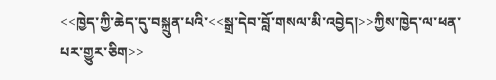<<ཁྱེད་ཀྱི་ཆེད་དུ་བསྐྲུན་པའི་<<སྒྲ་དེབ་བློ་གསལ་མི་འབྱེད།>>ཀྱིས་ཁྱེད་ལ་ཕན་པར་གྱུར་ཅིག>>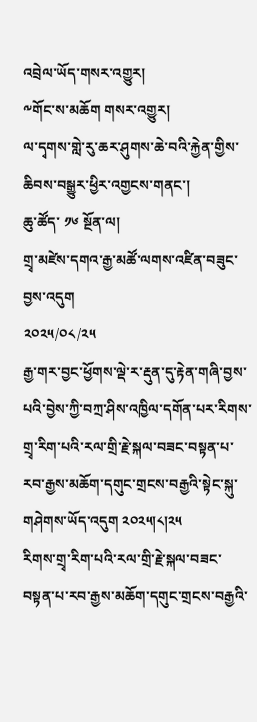འབྲེལ་ཡོད་གསར་འགྱུར།
༸གོང་ས་མཆོག གསར་འགྱུར།
ལ་དྭགས་གླེ་རུ་ཆར་ཤུགས་ཆེ་བའི་རྐྱེན་གྱིས་ཆིབས་བསྒྱུར་ཕྱིར་འགྱངས་གནང་།
ཆུ་ཚོད་ ༡༦ སྔོན་ལ།
གྲྭ་མཛེས་དགའ་རྒྱ་མཚོ་ལགས་འཛིན་བཟུང་བྱས་འདུག
༢༠༢༥/༠༨/༢༥
རྒྱ་གར་བྱང་ཕྱོགས་ལྡེ་ར་རྡུན་དུ་རྟེན་གཞི་བྱས་པའི་བྱེས་ཀྱི་བཀྲ་ཤིས་འཁྱིལ་དགོན་པར་རིགས་གྲྭ་རིག་པའི་རལ་གྲི་རྗེ་སྐལ་བཟང་བསྟན་པ་རབ་རྒྱས་མཆོག་དགུང་གྲངས་བརྒྱའི་སྟེང་སྐུ་གཤེགས་ཡོད་འདུག ༢༠༢༥།༨།༢༥
རིགས་གྲྭ་རིག་པའི་རལ་གྲི་རྗེ་སྐལ་བཟང་བསྟན་པ་རབ་རྒྱས་མཆོག་དགུང་གྲངས་བརྒྱའི་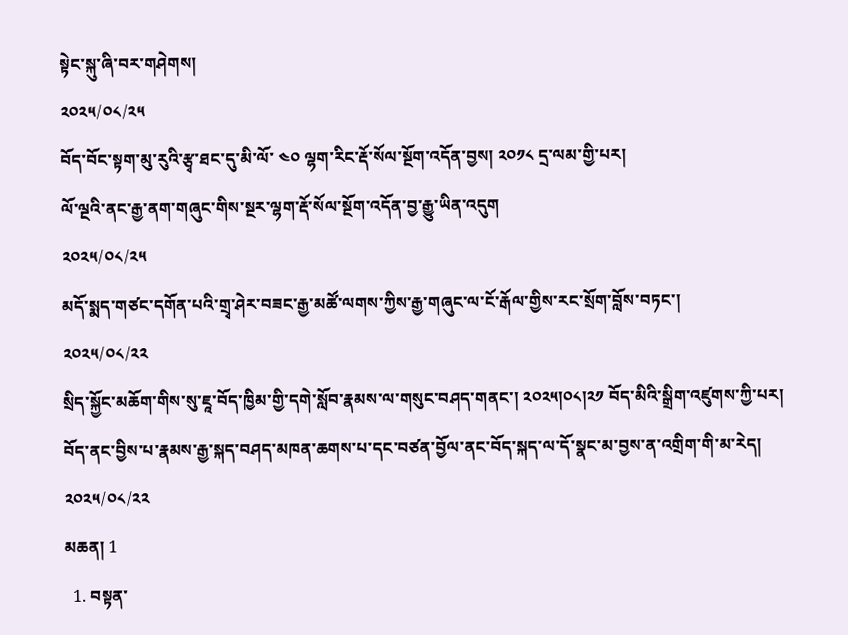སྟེང་སྐུ་ཞི་བར་གཤེགས།
༢༠༢༥/༠༨/༢༥
བོད་བོང་སྟག་མུ་རུའི་རྩྭ་ཐང་དུ་མི་ལོ་ ༤༠ ལྷག་རིང་རྡོ་སོལ་སྔོག་འདོན་བྱས། ༢༠༡༨ དྲ་ལམ་གྱི་པར།
ལོ་ལྔའི་ནང་རྒྱ་ནག་གཞུང་གིས་སྔར་ལྷག་རྡོ་སོལ་སྔོག་འདོན་བྱ་རྒྱུ་ཡིན་འདུག
༢༠༢༥/༠༨/༢༥
མདོ་སྨད་གཙང་དགོན་པའི་གྲྭ་ཤེར་བཟང་རྒྱ་མཚོ་ལགས་ཀྱིས་རྒྱ་གཞུང་ལ་ངོ་རྒོལ་གྱིས་རང་སྲོག་བློས་བཏང་།
༢༠༢༥/༠༨/༢༢
སྲིད་སྐྱོང་མཆོག་གིས་སུ་ཇཱ་བོད་ཁྱིམ་གྱི་དགེ་སློབ་རྣམས་ལ་གསུང་བཤད་གནང་། ༢༠༢༥།༠༨།༢༡ བོད་མིའི་སྒྲིག་འཛུགས་ཀྱི་པར།
བོད་ནང་བྱིས་པ་རྣམས་རྒྱ་སྐད་བཤད་མཁན་ཆགས་པ་དང་བཙན་བྱོལ་ནང་བོད་སྐད་ལ་དོ་སྣང་མ་བྱས་ན་འགྲིག་གི་མ་རེད།
༢༠༢༥/༠༨/༢༢
མཆན། 1
  1. བསྟན་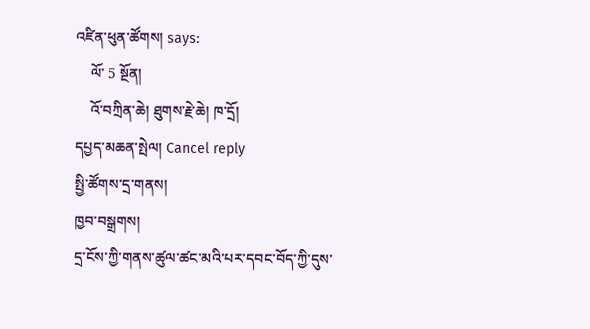འཛིན་ཕུན་ཚོགས། says:
    ལོ་ 5 སྔོན།
    འོ་བཀྲིན་ཆེ། ཐུགས་རྗེ་ཆེ། ཁ་དྲོ།
དཔྱད་མཆན་སྤེལ། Cancel reply
སྤྱི་ཚོགས་དྲ་གནས།
ཁྱབ་བསྒྲགས།
དྲ་ངོས་ཀྱི་གནས་ཚུལ་ཚང་མའི་པར་དབང་བོད་ཀྱི་དུས་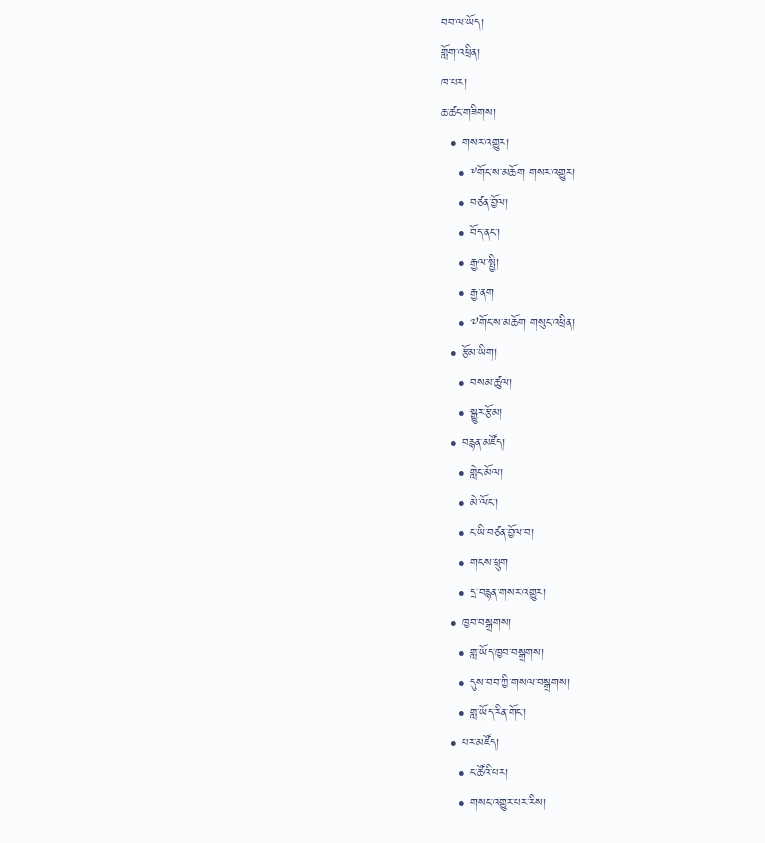བབ་ལ་ཡོད།
གློག་འཕྲིན།
ཁ་པར།
ཆ་ཚང་གཟིགས།
  • གསར་འགྱུར།
    • ༸གོང་ས་མཆོག གསར་འགྱུར།
    • བཙན་བྱོལ།
    • བོད་ནང་།
    • རྒྱལ་སྤྱི།
    • རྒྱ་ནག
    • ༧གོང་ས་མཆོག གསུང་འཕྲིན།
  • རྩོམ་ཡིག།
    • བསམ་ཚུལ།
    • སྒྱུར་རྩོམ།
  • བརྙན་མཛོད།
    • གླེང་མོལ།
    • མེ་ལོང་།
    • ང་ཡི་བཙན་བྱོལ་བ།
    • གངས་ཕྲུག
    • དྲ་བརྙན་གསར་འགྱུར།
  • ཁྱབ་བསྒྲགས།
    • གླ་ཡོད་ཁྱབ་བསྒྲགས།
    • དུས་བབ་ཀྱི་གསལ་བསྒྲགས།
    • གླ་ཡོད་རིན་གོང་།
  • པར་མཛོད།
    • ང་ཚོའི་པར།
    • གསང་འགྱུར་པར་རིས།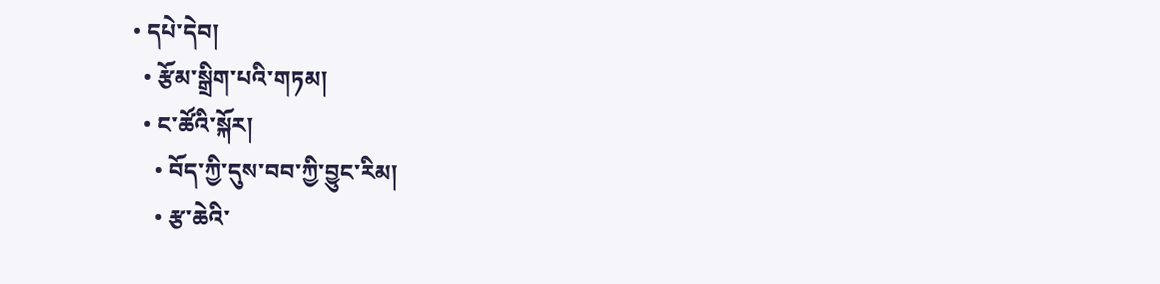• དཔེ་དེབ།
  • རྩོམ་སྒྲིག་པའི་གཏམ།
  • ང་ཚོའི་སྐོར།
    • བོད་ཀྱི་དུས་བབ་ཀྱི་བྱུང་རིམ།
    • རྩ་ཆེའི་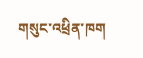གསུང་འཕྲིན་ཁག